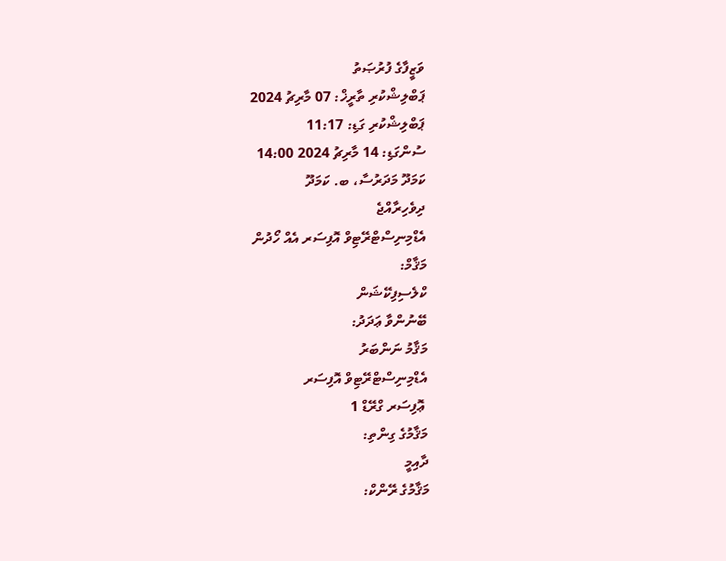ވަޒީފާގެ ފުރުޞަތު
ޕަބްލިޝްކުރި ތާރީޚް: 07 މާރިޗު 2024
ޕަބްލިޝްކުރި ގަޑި: 11:17
ސުންގަޑި: 14 މާރިޗު 2024 14:00
ކަމަދޫ މަދަރުސާ، ބ. ކަމަދޫ
ދިވެހިރާއްޖެ
އެޑްމިނިސްޓްރޭޓިވް އޮފިސަރ އެއް ހޯދުން
މަޤާމް:
ކްލެސިފިކޭޝަން
ބޭނުންވާ ޢަދަދު:
މަޤާމު ނަންބަރު
އެޑްމިނިސްޓްރޭޓިވް އޮފިސަރ
 ޢޮފިސަރ ގްރޭޑް 1
މަޤާމުގެ ގިންތި:
ދާއިމީ
މަޤާމުގެ ރޭންކް: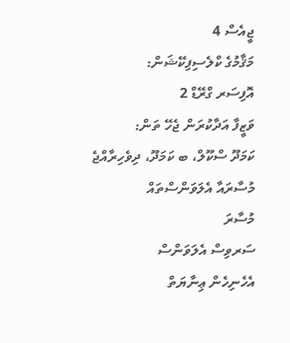ޖީއެސް 4
މަޤާމުގެ ކްލެސިފިކޭޝަން:
އޮފިސަރ ގްރޭޑް 2
ވަޒީފާ އަދާކުރަން ޖެހޭ ތަން:
ކަމަދޫ ސްކޫލް، ބ ކަމަދޫ، ދިވެހިރާއްޖެ
މުސާރައާ އެލަވަންސްތައް
މުސާރަ
ސަރވިސް އެލަވަންސް
އެހެނިހެން ޢިނާޔަތް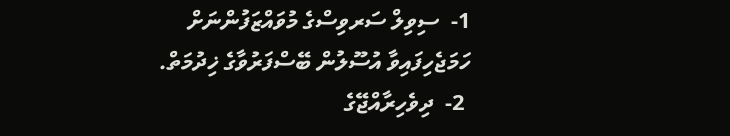1-  ސިވިލް ސަރވިސްގެ މުވައްޒަފުންނަށް ހަމަޖެހިފައިވާ އުސޫލުން ބޭސްފަރުވާގެ ޚިދުމަތް.
 2-  ދިވެހިރާއްޖޭގެ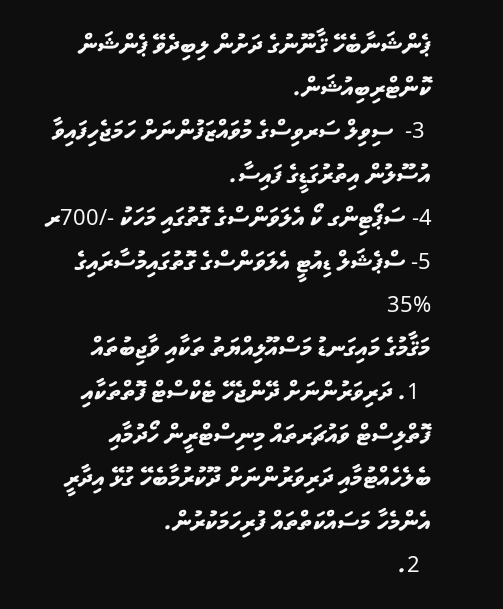ޕެންޝަނާބެހޭ ޤާނޫނުގެ ދަށުން ލިބިދެވޭ ޕެންޝަން ކޮންޓްރިބިއުޝަން.
 3-  ސިވިލް ސަރވިސްގެ މުވައްޒަފުންނަށް ހަމަޖެހިފައިވާ އުސޫލުން އިތުރުގަޑީގެ ފައިސާ.
4- ސަޕޯޓިންގ ކޯ އެލަވަންސްގެ ގޮތުގައި މަހަކު -/700ރ
5- ސްޕެޝަލް ޑިއުޓީ އެލަވަންސްގެ ގޮތުގައިމުސާރައިގެ %35
މަޤާމުގެ މައިގަނޑު މަސްއޫލިއްޔަތު ތަކާއި ވާޖިބުތައް
  1. ދަރިވަރުންނަށް ދޭންޖެހޭ ޓެކްސްޓް ފޮތްތަކާއި ފޮތްލިސްޓް ވައުޗަރތައް މިނިސްޓްރީން ހޯދުމާއި ބެލެހެއްޓުމާއި ދަރިވަރުންނަށް ދޫކުރުމާބެހޭ ގުޅޭ އިދާރީ އެންމެހާ މަސައްކަތްތައް ފުރިހަމަކުރުން.
  2.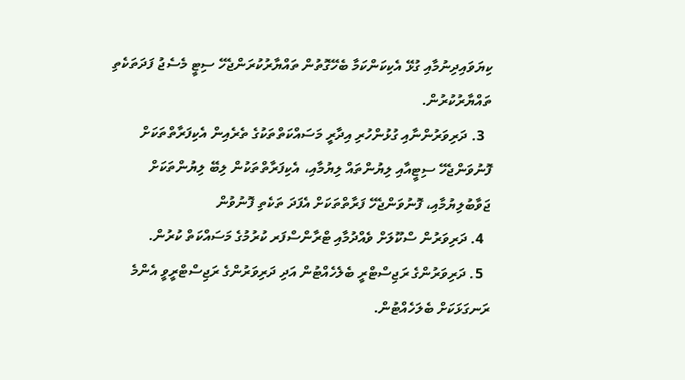ކިޔަވައިދިނުމާއި ގުޅޭ އެކިކަންކަމާ ބެހޭގޮތުން ތައްޔާރުކުރަންޖެހޭ ސިޓީ މެސެޖު ފަދަތަކެތި ތައްޔާރުކުރުން.
  3. ދަރިވަރުންނާއި ގުޅުންހުރި އިދާރީ މަސައްކަތްތަކުގެ ތެރެއިން އެކިފަރާތްތަކަށް ފޮނުވަންޖެހޭ ސިޓީއާއި ލިޔުންތައް ލިޔުމާއި، އެކިފަރާތްތަކުން ލިބޭ ލިޔުންތަކަށް ޖަވާބުލިޔުމާއި، ފޮނުވަންޖެހޭ ފަރާތްތަކަށް އެފަދަ ތަކެތި ފޮނުވުން
  4. ދަރިވަރުން ސްކޫލަށް ވެއްދުމާއި ޓްރާންސްފަރ ކުރުމުގެ މަސައްކަތް ކުރުން.
  5. ދަރިވަރުންގެ ރަޖިސްޓްރީ ބެލެހެއްޓުން އަދި ދަރިވަރުންގެ ރަޖިސްޓްރީވީ އެންމެ ރަނގަޅަކަށް ބެލަހެއްޓުން.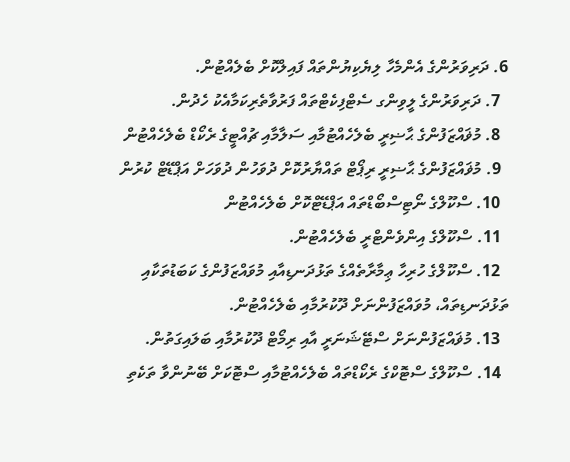6. ދަރިވަރުންގެ އެންމެހާ ލިޔެކިޔުންތައް ފައިލްކޮށް ބެލެއްޓުން.
  7. ދަރިވަރުންގެ ލީވިންގ ސެޓްފިކެޓްތައް ފަރުވާތެރިކަމާއެކު ހެދުން.
  8. މުޥައްޒަފުންގެ ޙާޟިރީ ބެލެހެއްޓުމާއި ސަލާމާއި ޗުއްޓީގެ ރެކޯޑް ބެލެހެއްޓުން
  9. މުޥައްޒަފުންގެ ޙާޟިރީ ރިޕޯޓް ތައްޔާރުކޮށް ދުވަހުން ދުވަހަށް އަޕްޑޭޓް ކުރުން
  10. ސްކޫލްގެ ނޯޓިސްބޯޑްތައް އަޕްޑޭޓްކޮށް ބެލެހެއްޓުން
  11. ސްކޫލްގެ އިންވެންޓްރީ ބެލެހެއްޓުން.
  12. ސްކޫލްގެ ހުރިހާ ޢިމާރާތެއްގެ ތަޅުދަނޑިއާއި މުވައްޒަފުންގެ ކަބަޑުތަކާއި ތަޅުދަނޑިތައް، މުވައްޒަފުންނަށް ދޫކުރުމާއި ބެލެހެއްޓުން.
  13. މުޥައްޒަފުންނަށް ސްޓޭޝަނަރީ އާއި ރިމޯޓް ދޫކުރުމާއި ބަލައިގަތުން.
  14. ސްކޫލްގެ ސްޓޮކްގެ ރެކޯޑްތައް ބެލެހެއްޓުމާއި ސްޓޮކަށް ބޭނުންވާ ތަކެތި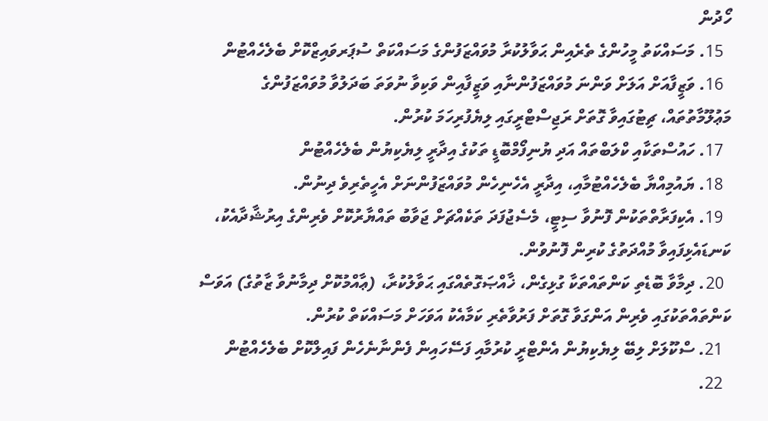ހޯދުން
  15. މަސައްކަތު މީހުންގެ ތެރެއިން ޙަވާލުކުރާ މުވައްޒަފުންގެ މަސައްކަތް ސުޕަރވައިޒްކޮށް ބެލެހެއްޓުން
  16. ވަޒީފާއަށް އަލަށް ވަންނަ މުވައްޒަފުންނާއި ވަޒީފާއިން ވަކިވާ ނުވަތަ ބަދަލުވާ މުވައްޒަފުންގެ މަޢުލޫމާތުތައް، ޗިޓުގައިވާ ގޮތަށް ރަޖިސްޓްރީގައި ލިޔެފުރިހަމަ ކުރުން.
  17. ހައުސްތަކާއި ކްލަބްތައް އަދި ޔުނިފޯމްބޮޑީ ތަކުގެ އިދާރީ ލިޔެކިޔުން ބެލެހެއްޓުން
  18. ޔައުމިއްޔާ ބެލެހެއްޓުމާއި، އިދާރީ އެހެނިހެން މުވައްޒަފުންނަށް އެހީތެރިވެ ދިނުން.
  19. އެކިފަރާތްތަކުން ފޮނުވާ ސިޓީ، މެސެޖުފަދަ ތަކެއްޗަށް ޖަވާބު ތައްޔާރުކޮށް ވެރިންގެ އިރުޝާދާއެކު، ކަނޑައެޅިފައިވާ މުއްދަތުގެ ކުރިން ފޮނުވުން.
  20. ދިމާވާ ބޮޑެތި ކަންތައްތަކާ ގުޅިގެން، ޚާއްޞަގޮތެއްގައި ޙަވާލުކުރާ، (ޢާއްމުކޮށް ދިމާނުވާ ޒާތުގެ) އަވަސް ކަންތައްތަކުގައި ވެރިން އަންގަވާ ގޮތަށް ފަރުވާތެރި ކަމާއެކު އަވަހަށް މަސައްކަތް ކުރުން.
  21. ސްކޫލަށް ލިބޭ ލިޔެކިޔުން އެންޓްރީ ކުރުމާއި ފަސޭހައިން ފެންނާނެހެން ފައިލްކޮށް ބެލެހެއްޓުން
  22.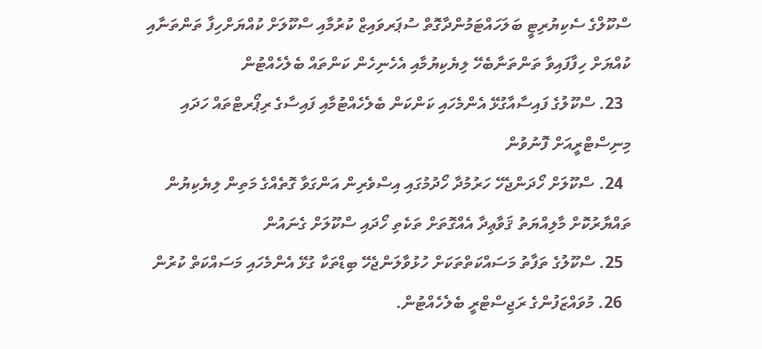ސްކޫލްގެ ސެކިޔުރިޓީ ބަލަހައްޓަމުންދާގޮތް ސުޕަރވައިޒް ކުރުމާއި ސްކޫލަށް ކުއްޔަށްހިފާ ތަންތަނާއި ކުއްޔަށް ހިފާފައިވާ ތަންތަނާބެހޭ ލިޔެކިޔުމާއި އެހެނިހެން ކަންތައް ބެލެހެއްޓުން
  23. ސްކޫލުގެ ފައިސާއާގުޅޭ އެންމެހައި ކަންކަން ބެލެހެއްޓުމާއި ފައިސާގެ ރިޕޯރޓްތައް ހަދައި މިނިސްޓްރީއަށް ފޮނުވުން
  24. ސްކޫލަށް ހޯދަންޖެހޭ ހަރުމުދާ ހޯދުމުގައި އިސްވެރިން އަންގަވާ ގޮތެއްގެ މަތިން ލިޔެކިޔުން ތައްޔާރުކޮށް މާލިއްޔަތު ޤަވާޢިދާ އެއްގޮތަށް ތަކެތި ހޯދައި ސްކޫލަށް ގެނައުން
  25. ސްކޫލުގެ ތަފާތު މަސައްކަތްތަކަށް ހުޅުވާލަންޖެހޭ ބިޑްތަކާ ގުޅޭ އެންމެހައި މަސައްކަތް ކުރުން
  26. މުވައްޒަފުންގެ ރަޖިސްޓްރީ ބެލެހެއްޓުން.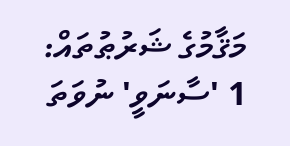މަޤާމުގެ ޝަރުޠުތައް:
1 'ސާނަވީ' ނުވަތަ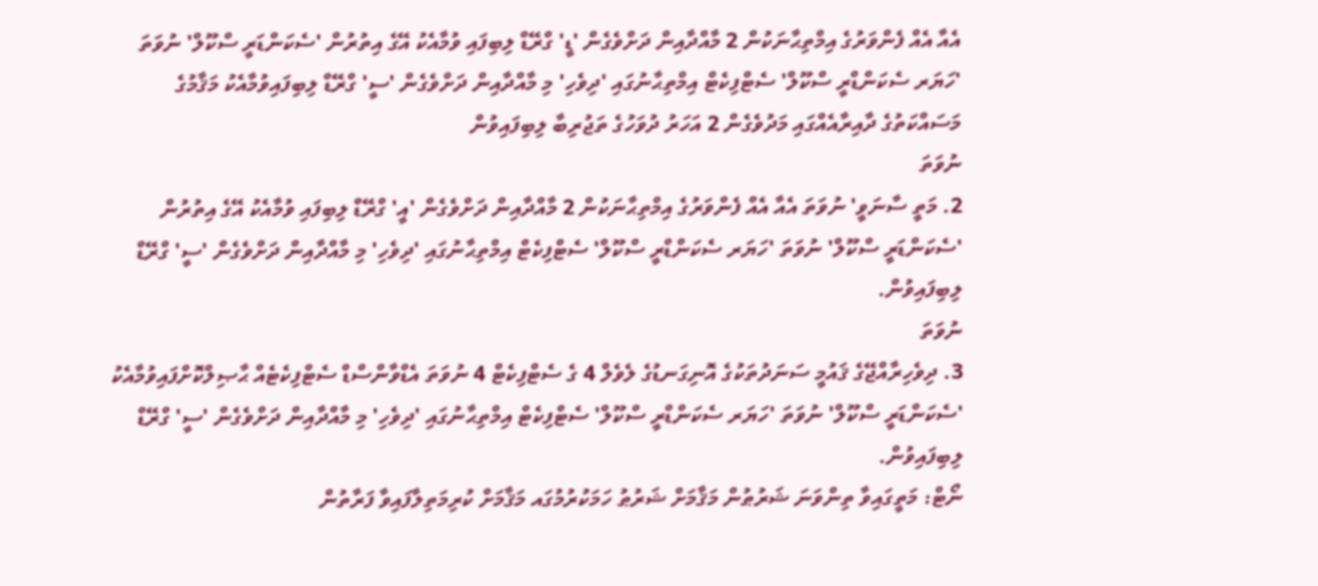އެއާ އެއް ފެންވަރުގެ އިމްތިޙާނަކުން 2 މާއްދާއިން ދަށްވެގެން 'ޑީ' ގްރޭޑް ލިބިފައި ވުމާއެކު އޭގެ އިތުރުން 'ސެކަންޑަރީ ސްކޫލް' ނުވަތަ 'ހަޔަރ ސެކަންޑްރީ ސްކޫލް' ސެޓްފިކެޓް އިމްތިޙާނުގައި 'ދިވެހި' މި މާއްދާއިން ދަށްވެގެން 'ސީ' ގްރޭޑް ލިބިފައިވުމާއެކު މަޤާމުގެ މަސައްކަތުގެ ދާއިރާއެއްގައި މަދުވެގެން 2 އަހަރު ދުވަހުގެ ތަޖުރިބާ ލިބިފައިވުން
ނުވަތަ
2. މަތީ ސާނަވީ' ނުވަތަ އެއާ އެއް ފެންވަރުގެ އިމްތިޙާނަކުން 2 މާއްދާއިން ދަށްވެގެން 'އީ' ގްރޭޑް ލިބިފައި ވުމާއެކު އޭގެ އިތުރުން 'ސެކަންޑަރީ ސްކޫލް' ނުވަތަ 'ހަޔަރ ސެކަންޑްރީ ސްކޫލް' ސެޓްފިކެޓް އިމްތިޙާނުގައި 'ދިވެހި' މި މާއްދާއިން ދަށްވެގެން 'ސީ' ގްރޭޑް ލިބިފައިވުން.
ނުވަތަ
3. ދިވެހިރާއްޖޭގެ ޤައުމީ ސަނަދުތަކުގެ އޮނިގަނޑުގެ ލެވެލް 4 ގެ ސެޓްފިކެޓް 4 ނުވަތަ އެޑްވާންސްޑް ސެޓްފިކެޓެއް ޙާޞިލްކޮށްފައިވުމާއެކު 'ސެކަންޑަރީ ސްކޫލް' ނުވަތަ 'ހަޔަރ ސެކަންޑްރީ ސްކޫލް' ސެޓްފިކެޓް އިމްތިޙާނުގައި 'ދިވެހި' މި މާއްދާއިން ދަށްވެގެން 'ސީ' ގްރޭޑް ލިބިފައިވުން.
ނޯޓް: މަތީގައިވާ ތިންވަނަ ޝަރުޠުން މަޤާމަށް ޝަރުޠު ހަމަކުރުމުގައ މަޤާމަށް ކުރިމަތިލާފައިވާ ފަރާތުން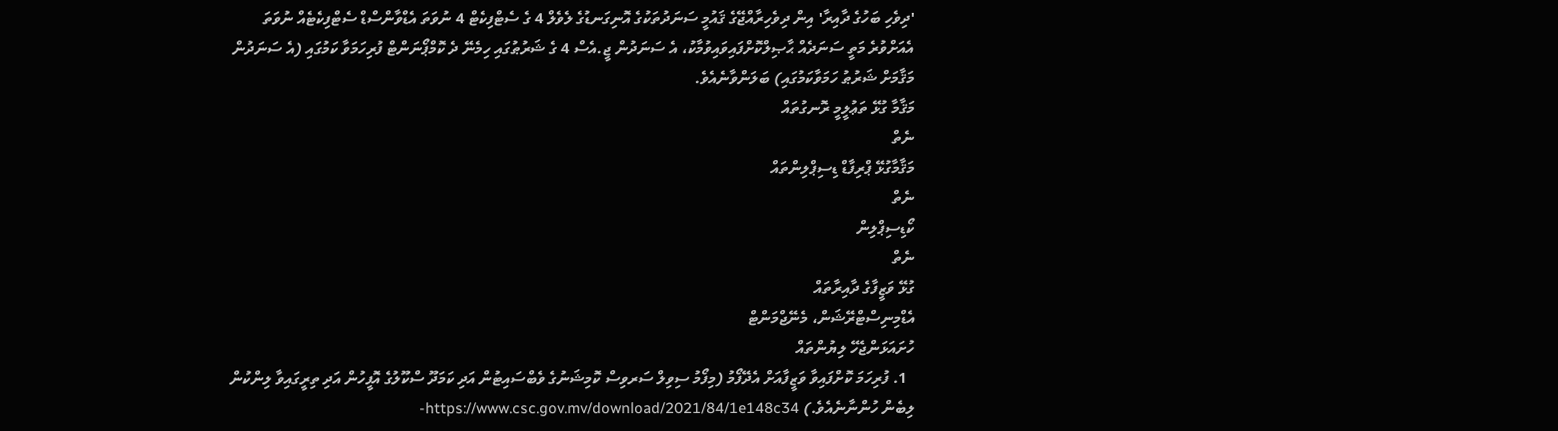'ދިވެހި ބަހުގެ ދާއިރާ' އިން ދިވެހިރާއްޖޭގެ ޤައުމީ ސަނަދުތަކުގެ އޮނިގަނޑުގެ ލެވެލް 4 ގެ ސެޓްފިކެޓް 4 ނުވަތަ އެޑްވާންސްޑް ސެޓްފިކެޓެއް ނުވަތަ އެއަށްވުރެ މަތީ ސަނަދެއް ޙާޞިލްކޮށްފައިވައިވުމާކު، އެ ސަނަދުން ޖީ.އެސް 4 ގެ ޝަރުޠުގައި ހިމެނޭ ދެ ކޮމްޕޯނަންޓް ފުރިހަމަވާ ކަމުގައި (އެ ސަނަދުން މަޤާމަށް ޝަރުޠު ހަމަވާކަމުގައި) ބަލަންވާނެއެވެ.
މަޤާމާ ގުޅޭ ތަޢުލީމީ ރޮނގުތައް
ނެތް
މަޤާމާގުޅޭ ޕްރިފާޑް ޑިސިޕްލިންތައް
ނެތް
ކޯޑިސިޕްލިން
ނެތް
ގުޅޭ ވަޒީފާގެ ދާއިރާތައް
އެޑްމިނިސްޓްރޭޝަން، މެނޭޖްމަންޓް
ހުށައަޅަންޖެހޭ ލިޔުންތައް
  1. ފުރިހަމަ ކޮށްފައިވާ ވަޒީފާއަށް އެދޭފޯމު (މިފޯމު ސިވިލް ސަރވިސް ކޮމިޝަނުގެ ވެބްސައިޓުން އަދި ކަމަދޫ ސްކޫލުގެ އޮފީހުން އަދި ތިރީގައިވާ ލިންކުން ލިބެން ހުންނާނެއެވެ.) https://www.csc.gov.mv/download/2021/84/1e148c34-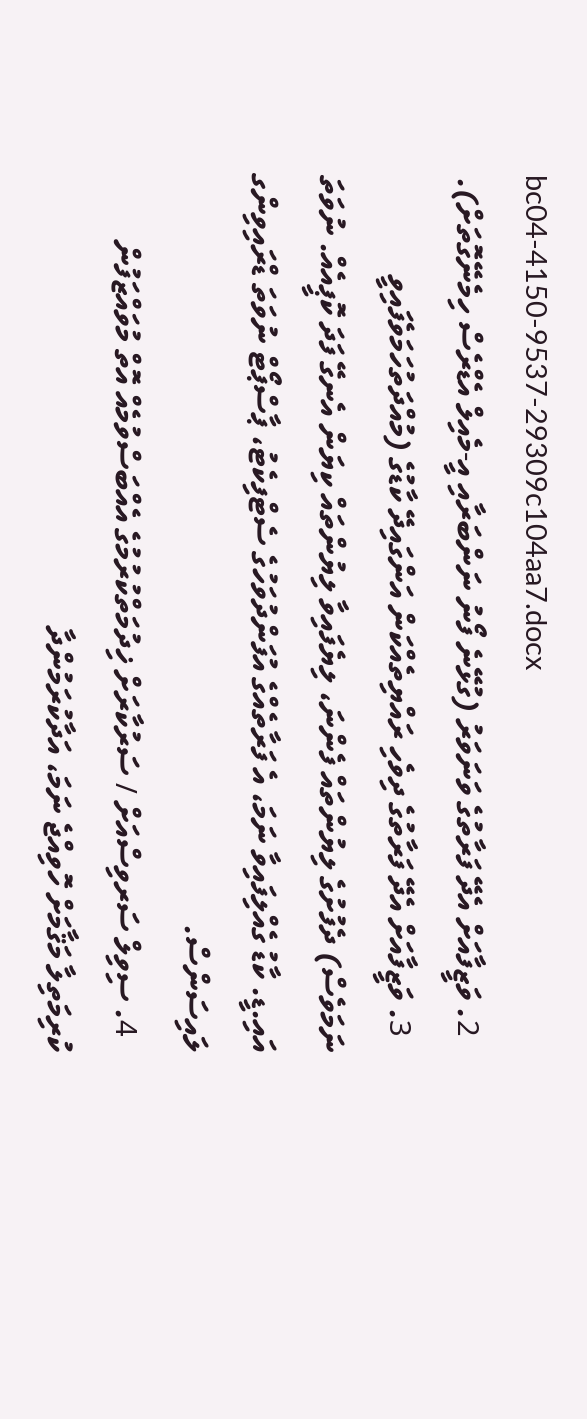bc04-4150-9537-29309c104aa7.docx
  2. ވަޒީފާއަށް އެދޭ ފަރާތުގެ ވަނަވަރު (ގުޅޭނެ ފޯނު ނަންބަރާއި އީ-މެއިލް އެޑްރެސް ހިމެނޭގޮތަށް).
  3. ވަޒީފާއަށް އެދޭ ފަރާތުގެ ދިވެހި ރައްޔިތެއްކަން އަންގައިދޭ ކާޑުގެ (މުއްދަތުހަމަވެފައިވީ ނަމަވެސް) ދެފުށުގެ ލިޔުންތައް ފެންނަ، ލިޔެފައިވާ ލިޔުންތައް ކިޔަން އެނގޭ ފަދަ ކޮޕީއެއް. ނުވަތަ އައި.ޑީ. ކާޑު ގެއްލިފައިވާ ނަމަ، އެ ފަރާތެއްގެ އުފަންދުވަހުގެ ސެޓްފިކެޓު، ޕާސްޕޯޓް ނުވަތަ ޑްރައިވިންގ ލައިސަންސް.
  4. ސިވިލް ސަރވިސްއަށް / ސަރުކާރަށް ޚިދުމަތްކުރުމުގެ އެއްބަސްވުމެއް އޮތް މުވައްޒަފުން ކުރިމަތިލާ މަޤާމަށް ހޮވިއްޖެ ނަމަ، އަދާކުރަމުންދާ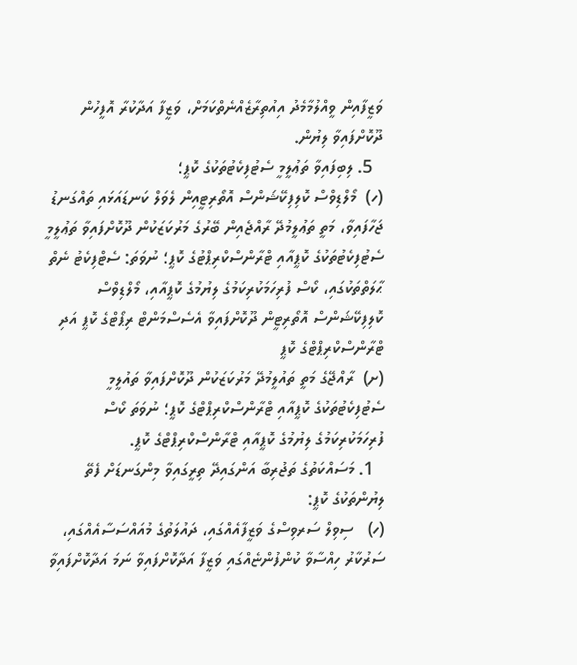ވަޒީފާއިން ވީއްލުމާމެދު އިއުތިރާޒެއްނެތްކަމަށް، ވަޒީފާ އަދާކުރާ އޮފީހުން ދޫކޮށްފައިވާ ލިޔުން.
  5. ލިބިފައިވާ ތަޢުލީމީ ސެޓުފިކެޓުތަކުގެ ކޮޕީ؛
(ހ)  މޯލްޑިވްސް ކޮލިފިކޭޝަންސް އޮތޯރިޓީއިން ލެވަލް ކަނޑައަޅައި ތައްގަނޑު ޖަހާފައިވާ، މަތީ ތަޢުލީމުދޭ ރާއްޖެއިން ބޭރުގެ މަރުކަޒަކުން ދޫކޮށްފައިވާ ތަޢުލީމީ ސެޓުފިކެޓުތަކުގެ ކޮޕީއާއި ޓްރާންސްކްރިޕްޓުގެ ކޮޕީ؛ ނުވަތަ: ސެޓްފިކެޓު ނެތް ޙާލަތްތަކުގައި، ކޯސް ފުރިހަމަކުރިކަމުގެ ލިޔުމުގެ ކޮޕީއާއި، މޯލްޑިވްސް ކޮލިފިކޭޝަންސް އޮތޯރިޓީން ދޫކޮށްފައިވާ އެސެސްމަންޓް ރިޕޯޓްގެ ކޮޕީ އަދި ޓްރާންސްކްރިޕްޓްގެ ކޮޕީ
(ށ)  ރާއްޖޭގެ މަތީ ތައުލީމުދޭ މަރުކަޒަކުން ދޫކޮށްފައިވާ ތައުލީމީ ސެޓުފިކެޓުތަކުގެ ކޮޕީއާއި ޓްރާންސްކްރިޕްޓްގެ ކޮޕީ؛ ނުވަތަ ކޯސް ފުރިހަމަކުރިކަމުގެ ލިޔުމުގެ ކޮޕީއާއި ޓްރާންސްކްރިޕްޓްގެ ކޮޕީ.
  1. މަސައްކަތުގެ ތަޖުރިބާ އަންގައިދޭ ތިރީގައިވާ މިންގަނޑަށް ފެތޭ ލިޔުންތަކުގެ ކޮޕީ:
(ހ)   ސިވިލް ސަރވިސްގެ ވަޒީފާއެއްގައި، ދައުލަތުގެ މުއައްސަސާއެއްގައި، ސަރުކާރު ހިއްސާވާ ކުންފުންޏެއްގައި ވަޒީފާ އަދާކޮށްފައިވާ ނަމަ އަދާކޮށްފައިވާ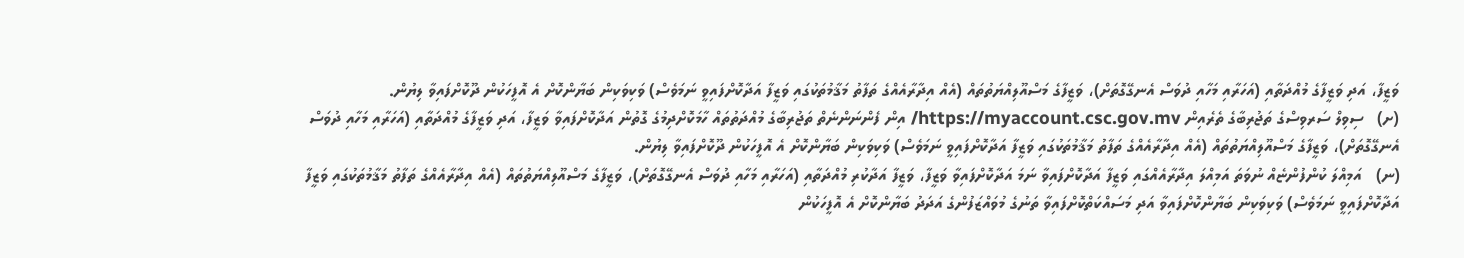ވަޒީފާ، އަދި ވަޒީފާގެ މުއްދަތާއި (އަހަރާއި މަހާއި ދުވަސް އެނގޭގޮތަށް)، ވަޒީފާގެ މަސްއޫލިއްޔަތުތައް (އެއް އިދާރާއެއްގެ ތަފާތު މަޤާމުތަކުގައި ވަޒީފާ އަދާކޮށްފައިވީ ނަމަވެސް) ވަކިވަކިން ބަޔާންކޮށް އެ އޮފީހަކުން ދޫކޮށްފައިވާ ލިޔުން.
(ށ)   ސިވިލް ސަރވިސްގެ ތަޖުރިބާގެ ތެރެއިން https://myaccount.csc.gov.mv/ އިން ފެންނަންނެތް ތަޖުރިބާގެ މުއްދަތުތައް ހާމަކޮށްދިމުގެ ގޮތުން އަދާކޮށްފައިވާ ވަޒީފާ، އަދި ވަޒީފާގެ މުއްދަތާއި (އަހަރާއި މަހާއި ދުވަސް އެނގޭގޮތަށް)، ވަޒީފާގެ މަސްއޫލިއްޔަތުތައް (އެއް އިދާރާއެއްގެ ތަފާތު މަޤާމުތަކުގައި ވަޒީފާ އަދާކޮށްފައިވީ ނަމަވެސް) ވަކިވަކިން ބަޔާންކޮށް އެ އޮފީހަކުން ދޫކޮށްފައިވާ ލިޔުން.
(ނ)   އަމިއްލަ ކުންފުންޏެއް ނުވަތަ އަމިއްލަ އިދާރާއެއްގައި ވަޒީފާ އަދާކޮށްފައިވާ ނަމަ އަދާކޮށްފައިވާ ވަޒީފާ، ވަޒީފާ އަދާކުރި މުއްދަތާއި (އަހަރާއި މަހާއި ދުވަސް އެނގޭގޮތަށް)، ވަޒީފާގެ މަސްއޫލިއްޔަތުތައް (އެއް އިދާރާއެއްގެ ތަފާތު މަޤާމުތަކުގައި ވަޒީފާ އަދާކޮށްފައިވީ ނަމަވެސް) ވަކިވަކިން ބަޔާންކޮށްފައިވާ އަދި މަސައްކަތްކޮށްފައިވާ ތަނުގެ މުވައްޒަފުންގެ އަދަދު ބަޔާންކޮށް އެ އޮފީހަކުން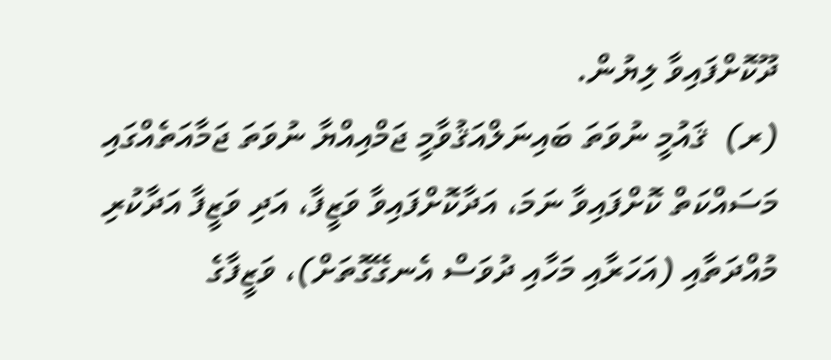ދޫކޮށްފައިވާ ލިޔުން.
(ރ)  ޤައުމީ ނުވަތަ ބައިނަލްއަޤުވާމީ ޖަމްއިއްޔާ ނުވަތަ ޖަމާއަތެއްގައި މަސައްކަތް ކޮށްފައިވާ ނަމަ، އަދާކޮށްފައިވާ ވަޒީފާ، އަދި ވަޒީފާ އަދާކުރި މުއްދަތާއި (އަހަރާއި މަހާއި ދުވަސް އެނގޭގޮތަށް)، ވަޒީފާގެ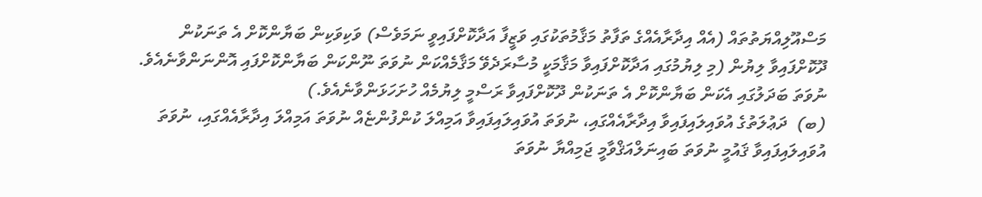މަސްއޫލިއްޔަތުތައް (އެއް އިދާރާއެއްގެ ތަފާތު މަޤާމުތަކުގައި ވަޒީފާ އަދާކޮށްފައިވީ ނަމަވެސް) ވަކިވަކިން ބަޔާންކޮށް އެ ތަނަކުން ދޫކޮށްފައިވާ ލިޔުން (މި ލިޔުމުގައި އަދާކޮށްފައިވާ މަޤާމަކީ މުސާރަދެވޭ މަޤާމެއްކަން ނުވަތަ ނޫންކަން ބަޔާންކޮށްފައި އޮންނަންވާނެއެވެ. ނުވަތަ ބަދަލުގައި އެކަން ބަޔާންކޮށް އެ ތަނަކުން ދޫކޮށްފައިވާ ރަސްމީ ލިޔުމެއް ހުށަހަޅަންވާނެއެވެ.)
(ބ)  ދަޢުލަތުގެ އުވައިލައިފައިވާ އިދާރާއެއްގައި، ނުވަތަ އުވައިލައިފައިވާ އަމިއްލަ ކުންފުންޏެއް ނުވަތަ އަމިއްލަ އިދާރާއެއްގައި، ނުވަތަ އުވައިލައިފައިވާ ޤައުމީ ނުވަތަ ބައިނަލްއަޤްވާމީ ޖަމިއްޔާ ނުވަތަ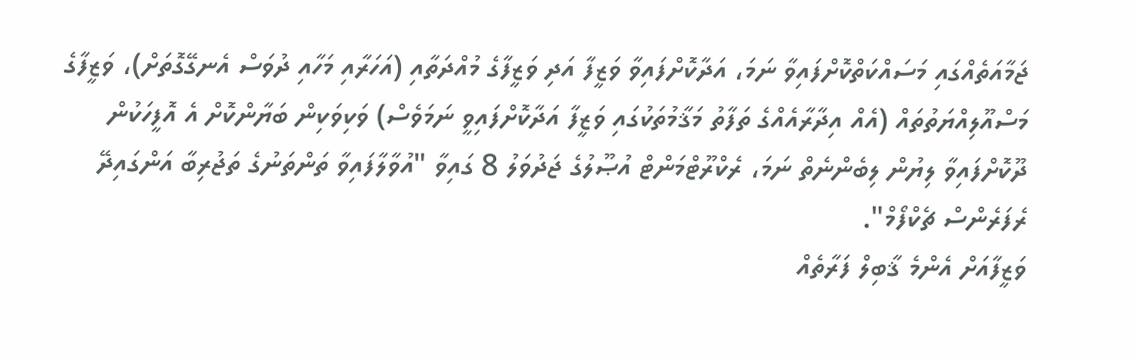ޖަމާއަތެއްގައި މަސައްކަތްކޮށްފައިވާ ނަމަ، އަދާކޮށްފައިވާ ވަޒީފާ އަދި ވަޒީފާގެ މުއްދަތާއި (އަހަރާއި މަހާއި ދުވަސް އެނގޭގޮތަށް)، ވަޒީފާގެ މަސްއޫލިއްޔަތުތައް (އެއް އިދާރާއެއްގެ ތަފާތު މަޤާމުތަކުގައި ވަޒީފާ އަދާކޮށްފައިވީ ނަމަވެސް) ވަކިވަކިން ބަޔާންކޮށް އެ އޮފީހަކުން ދޫކޮށްފައިވާ ލިޔުން ލިބެންނެތް ނަމަ، ރެކްރޫޓްމަންޓް އުޞޫލުގެ ޖަދުވަލު 8 ގައިވާ "އުވާލާފައިވާ ތަންތަނުގެ ތަޖުރިބާ އަންގައިދޭ ރެފަރެންސް ޗެކްފޯމް".
ވަޒީފާއަށް އެންމެ ޤާބިލް ފަރާތެއް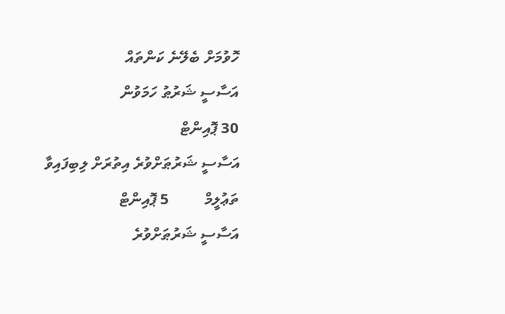ހޮވުމަށް ބެލޭނެ ކަންތައް
އަސާސީ ޝަރުޠު ހަމަވުން                        30 ޕޮއިންޓް
އަސާސީ ޝަރުޠަށްވުރެ އިތުރަށް ލިބިފައިވާ ތަޢުލީމް         5 ޕޮއިންޓް
އަސާސީ ޝަރުޠަށްވުރެ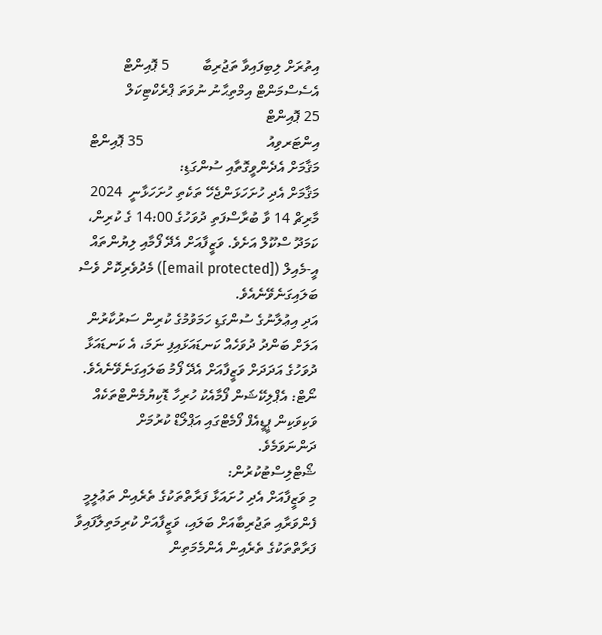އިތުރަށް ލިބިފައިވާ ތަޖުރިބާ         5 ޕޮއިންޓް
އެސެސްމަންޓް އިމްތިޙާނު ނުވަތަ ޕްރެކްޓިކަލް             25 ޕޮއިންޓް
އިންޓަރވިއު                                  35 ޕޮއިންޓް
މަޤާމަށް އެދެންވީގޮތާއި ސުންގަޑި:
މަޤާމަށް އެދި ހުށަހަޅަންޖެހޭ ތަކެތި ހުށަހަޅާނީ  2024 މާރިޗް 14 ވާ ބުރާސްފަތި ދުވަހުގެ 14:00 ގެ ކުރިން، ކަމަދޫ ސްކޫލް އަށެވެ. ވަޒީފާއަށް އެދޭ ފޯމާއި ލިޔުންތައް އީ-މެއިލް ([email protected]) މެދުވެރިކޮށް ވެސް ބަލައިގަނެވޭނެއެވެ.
އަދި އިޢުލާނުގެ ސުންގަޑި ހަމަވުމުގެ ކުރިން ސަރުކާރުން އަލަށް ބަންދު ދުވަހެއް ކަނޑައަޅައިފި ނަމަ، އެ ކަނޑައަޅާ ދުވަހުގެ އަދަދަށް ވަޒީފާއަށް އެދޭ ފޯމު ބަލައިގަނެވޭނެއެވެ.
ނޯޓް: އެޕްލިކޭޝަން ފޯމާއެކު ހުރިހާ ޑޮކިޔުމެންޓްތަކެއް ވަކިވަކިން ޕީޑީއެފް ފޯމެޓްގައި އަޕްލޯޑް ކުރުމަށް ދަންނަވަމެވެ.
ޝޯޓްލިސްޓުކުރުން:
މި ވަޒީފާއަށް އެދި ހުށައަޅާ ފަރާތްތަކުގެ ތެރެއިން ތަޢުލީމީ ފެންވަރާއި ތަޖުރިބާއަށް ބަލައި، ވަޒީފާއަށް ކުރިމަތިލާފައިވާ ފަރާތްތަކުގެ ތެރެއިން އެންމެމަތިން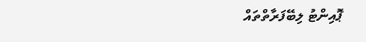ޕޮއިންޓު ލިބޭފަރާތްތައް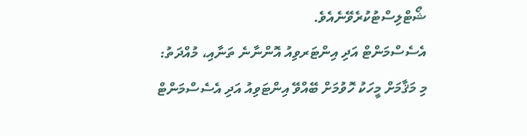ޝޯޓްލިސްޓުކުރެވޭނެއެވެ.
އެސެސްމަންޓް އަދި އިންޓަރވިއު އޮންނާނެ ތަނާއި، މުއްދަތު:
މި މަޤާމަށް މީހަކު ހޮވުމަށް ބޭއްވޭ އިންޓަވިއު އަދި އެސެސްމަންޓް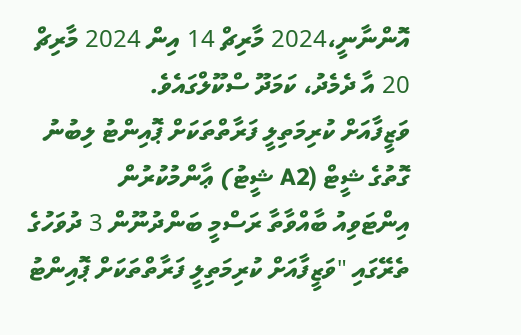އޮންނާނީ،2024 މާރިޗް 14 އިން 2024 މާރިޗް 20 އާ ދެމެދު، ކަމަދޫ ސްކޫލްގައެވެ.
ވަޒީފާއަށް ކުރިމަތިލީ ފަރާތްތަކަށް ޕޮއިންޓު ލިބުނު ގޮތުގެ ޝީޓް (A2 ޝީޓު) ޢާންމުކުރުން
އިންޓަވިއު ބާއްވާތާ ރަސްމީ ބަންދުނޫން 3 ދުވަހުގެ ތެރޭގައި "ވަޒީފާއަށް ކުރިމަތިލީ ފަރާތްތަކަށް ޕޮއިންޓު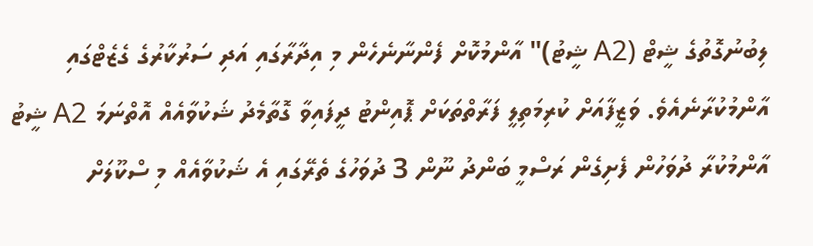ލިބުނުގޮތުގެ ޝީޓް (A2 ޝީޓު)" އާންމުކޮށް ފެންނާނެހެން މި އިދާރާގައި އަދި ސަރުކާރުގެ ގެޒެޓްގައި އާންމުކުރާނެއެވެ. ވަޒީފާއަށް ކުރިމަތިލީ ފަރާތްތަކަށް ޕޮއިންޓު ދީފައިވާ ގޮތާމެދު ޝަކުވާއެއް އޮތްނަމަ A2 ޝީޓު އާންމުކުރާ ދުވަހުން ފެށިގެން ރަސްމީ ބަންދު ނޫން 3 ދުވަހުގެ ތެރޭގައި އެ ޝަކުވާއެއް މި ސްކޫލަށް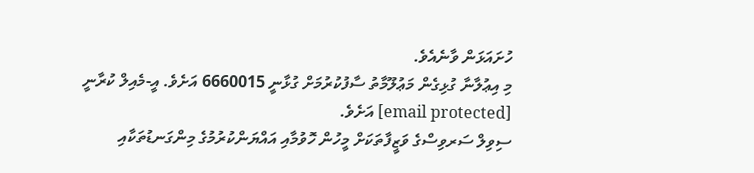ހުށައަޅަން ވާނެއެވެ.
މި އިޢުލާނާ ގުޅިގެން މަޢުލޫމާތު ސާފުކުރުމަށް ގުޅާނީ 6660015 އަށެވެ. އީ-މެއިލް ކުރާނީ [email protected] އަށެވެ.
ސިވިލް ސަރވިސްގެ ވަޒީފާތަކަށް މީހުން ހޮވުމާއި އައްޔަންކުރުމުގެ މިންގަނޑުތަކާއި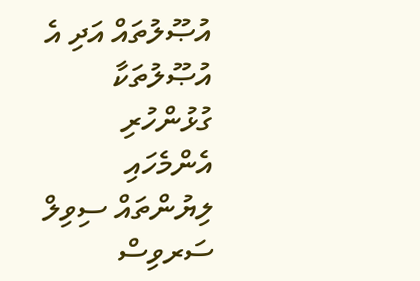އުޞޫލުތައް އަދި އެ އުޞޫލުތަކާ ގުޅުންހުރި އެންމެހައި ލިޔުންތައް ސިވިލް ސަރވިސް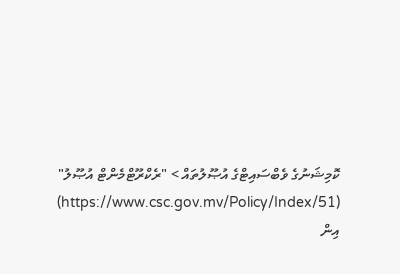ކޮމިޝަނުގެ ވެބްސައިޓްގެ އުޞޫލުތައް > "ރެކްރޫޓްމެންޓް އުޞޫލު" (https://www.csc.gov.mv/Policy/Index/51) އިން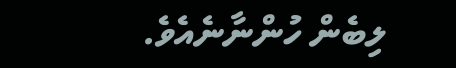ލިބެން ހުންނާނެއެވެ.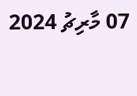07 މާރިޗު 2024